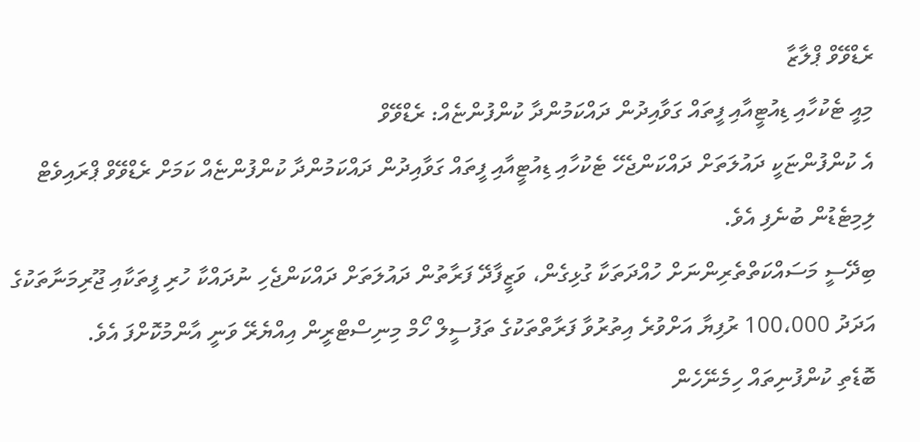ރެޑްވޭވް ޕްލާޒާ
މިއީ ޓެކުހާއި ޑިއުޓީއާއި ފީތައް ގަވާއިދުން ދައްކަމުންދާ ކުންފުންޏެއް: ރެޑްވޭވް
އެ ކުންފުންޏަކީ ދައުލަތަށް ދައްކަންޖެހޭ ޓެކުހާއި ޑިއުޓީއާއި ފީތައް ގަވާއިދުން ދައްކަމުންދާ ކުންފުންޏެއް ކަމަށް ރެޑްވޭވް ޕްރައިވެޓް ލިމިޓެޑުން ބުނެފި އެވެ.
ބިދޭސީ މަސައްކަތްތެރިންނަށް ހުއްދަތަކާ ގުޅިގެން، ވަޒީފާދޭ ފަރާތުން ދައުލަތަށް ދައްކަންޖެހި ނުދައްކާ ހުރި ފީތަކާއި ޖޫރިމަނާތަކުގެ އަދަދު 100،000 ރުފިޔާ އަށްވުރެ އިތުރުވާ ފަރާތްތަކުގެ ތަފުސީލް ހޯމް މިނިސްޓްރީން އިއްޔެރޭ ވަނީ އާންމުކޮށްފަ އެވެ.
ބޮޑެތި ކުންފުނިތައް ހިމެނޭހެން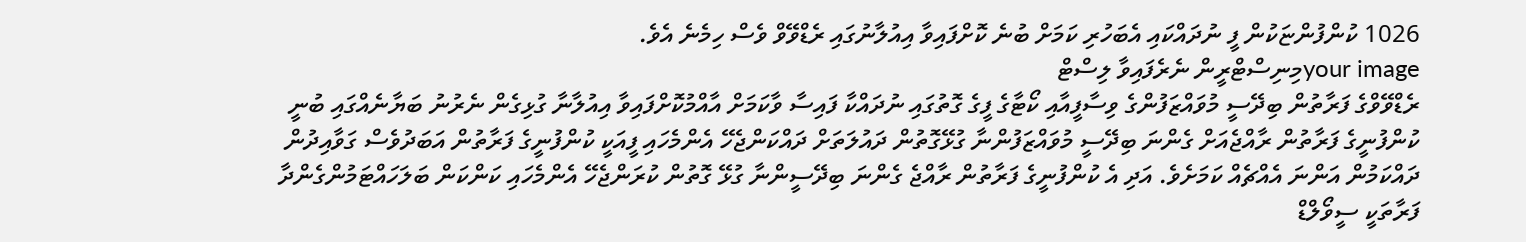1026 ކުންފުންޏަކުން ފީ ނުދައްކައި އެބަހުރި ކަމަށް ބުނެ ކޮށްފައިވާ އިއުލާނުގައި ރެޑްވޭވް ވެސް ހިމެނެ އެވެ.
your imageމިނިސްޓްރީން ނެރެފައިވާ ލިސްޓް
ރެޑްވޭވްގެ ފަރާތުން ބިދޭސީ މުވައްޒަފުންގެ ވިސާފީއާއި ކޯޓާގެ ފީގެ ގޮތުގައި ނުދައްކާ ފައިސާ ވާކަމަށް އާއްމުކޮށްފައިވާ އިއުލާނާ ގުޅިގެން ނެރުނު ބަޔާނެއްގައި ބުނީ ކުންފުނީގެ ފަރާތުން ރާއްޖެއަށް ގެންނަ ބިދޭސީ މުވައްޒަފުންނާ ގުޅޭގޮތުން ދައުލަތަށް ދައްކަންޖެހޭ އެންމެހައި ފީއަކީ ކުންފުނީގެ ފަރާތުން އަބަދުވެސް ގަވާއިދުން ދައްކަމުން އަންނަ އެއްޗެއް ކަމަށެވެ. އަދި އެ ކުންފުނީގެ ފަރާތުން ރާއްޖެ ގެންނަ ބިދޭސީންނާ ގުޅޭ ގޮތުން ކުރަންޖެހޭ އެންމެހައި ކަންކަން ބަލަހައްޓަމުންގެންދާ ފަރާތަކީ ސީވޯލްޑް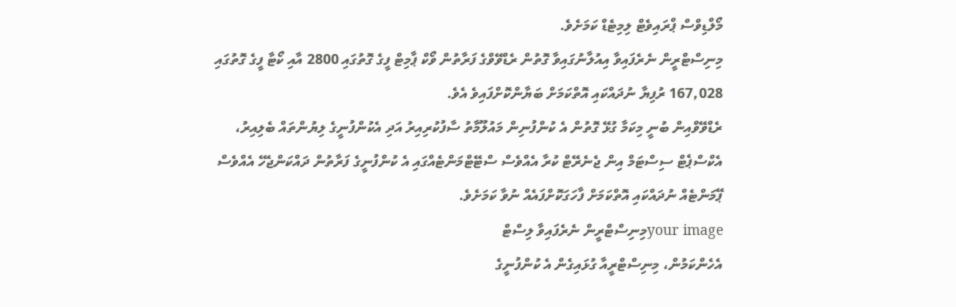މޯލްޑިވްސް ޕްރައިވެޓް ލިމިޓެޑް ކަމަށެވެ.
މިނިސްޓްރީން ނެރެފައިވާ އިއުލާނުގައިވާ ގޮތުން ރެޑްވޭވްގެ ފަރާތުން ވޯކް ޕާމިޓް ފީގެ ގޮތުގައި 2800 އާއި ކޯޓާ ފީގެ ގޮތުގައި 167,028 ރުފިޔާ ނުދައްކައި އޮތްކަމަށް ބަޔާންކޮށްފައިވެ އެވެ.
ރެޑްވޭވްއިން ބުނީ މިކަމާ ގުޅޭ ގޮތުން އެ ކުންފުނިން މައުލޫމާތު ސާފުކުރިއިރު އަދި އެކުންފުނީގެ ލިޔުންތައް ބެލިއިރު، އެކްސްޕެޓް ސިސްޓަމް އިން ޖެނެރޭޓް ކުރާ އެއްވެސް ސްޓޭޓްމަންޓެއްގައި އެ ކުންފުނީގެ ފަރާތުން ދައްކަންޖެހޭ އެއްވެސް ޕޭމަންޓެއް ނުދައްކައި އޮތްކަމަށް ފާހަގަކޮށްފައެއް ނުވާ ކަމަށެވެ.
your imageމިނިސްޓްރީން ނެރެފައިވާ ލިސްޓް
އެހެންކަމުން، މިނިސްޓްރީއާ ގުޅައިގެން އެ ކުންފުނީގެ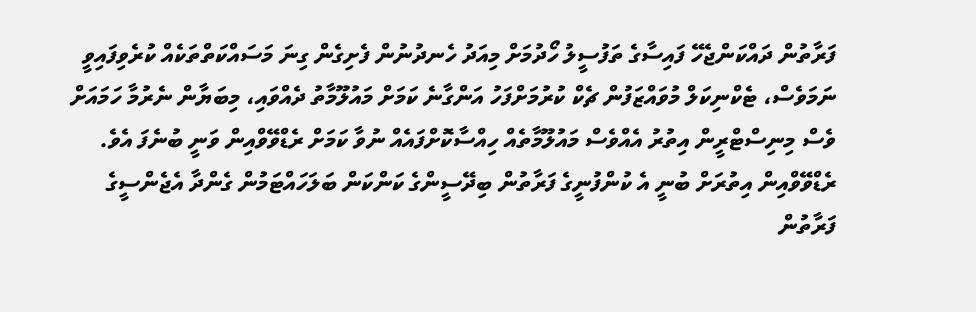ފަރާތުން ދައްކަންޖެހޭ ފައިސާގެ ތަފުސީލު ހޯދުމަށް މިއަދު ހެނދުނުން ފެށިގެން ގިނަ މަސައްކަތްތަކެއް ކުރެވިފައިވީ ނަމަވެސް، ޓެކްނިކަލް މުވައްޒަފުން ޗެކް ކުރުމަށްފަހު އަންގާނެ ކަމަށް މައުލޫމާތު ދެއްވައި، މިބަޔާން ނެރުމާ ހަމައަށް ވެސް މިނިސްޓްރީން އިތުރު އެއްވެސް މައުލޫމާތެއް ހިއްސާކޮށްފައެއް ނުވާ ކަމަށް ރެޑްވޭވްއިން ވަނީ ބުނެފަ އެވެ.
ރެޑްވޭވްއިން އިތުރަށް ބުނީ އެ ކުންފުނީގެ ފަރާތުން ބިދޭސީންގެ ކަންކަން ބަލަހައްޓަމުން ގެންދާ އެޖެންސީގެ ފަރާތުން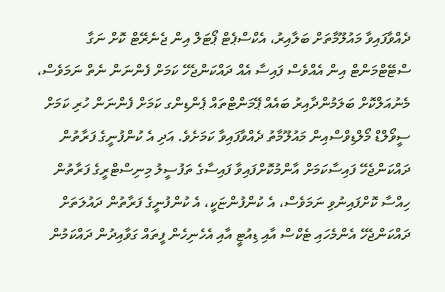ދެއްވާފައިވާ މައުލޫމާތަށް ބަލާއިރު، އެކްސްޕެޓް ޕޯޓަލް އިން ޖެނެރޭޓް ކޮށް ނަގާ ސްޓޭޓްމަންޓް އިން އެއްވެސް ފައިސާ އެއް ދައްކަންޖެހޭ ކަމަށް ފެންނަން ނެތް ނަމަވެސް، މެނުއަލްކޮށް ބަލަމުންދާއިރު ބައެއް ޕޭމަންޓްތައް ޕެންޑިންގ ކަމަށް ފެންނަން ހުރި ކަމަށް ސީވޯލްޑް މޯލްޑިވްސްއިން މައުލޫމާތު ދެއްވާފައިވާ ކަމަށެވެ. އަދި އެ ކުންފުނީގެ ފަރާތުން ދައްކަންޖެހޭ ފައިސާކަމަށް އާންމުކޮށްފައިވާ ފައިސާގެ ތަފުސީލު މިނިސްޓްރީގެ ފަރާތުން ހިއްސާ ކޮށްފައިނުވި ނަމަވެސް، އެ ކުންފުންޏަކީ، އެ ކުންފުނީގެ ފަރާތުން ދައުލަތަށް ދައްކަންޖެހޭ އެންމެހައި ޓެކްސް އާއި ޑިއުޓީ އާއި އެހެނިހެން ފީތައް ގަވާއިދުން ދައްކަމުން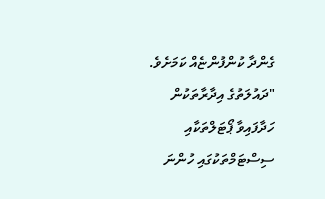ގެންދާ ކުންފުންޏެއް ކަމަށެވެ.
"ދައުލަތުގެ އިދާރާތަކުން ހަދާފައިވާ ޕޯޓަލްތަކާއި ސިސްޓަމްތަކުގައި ހުންނަ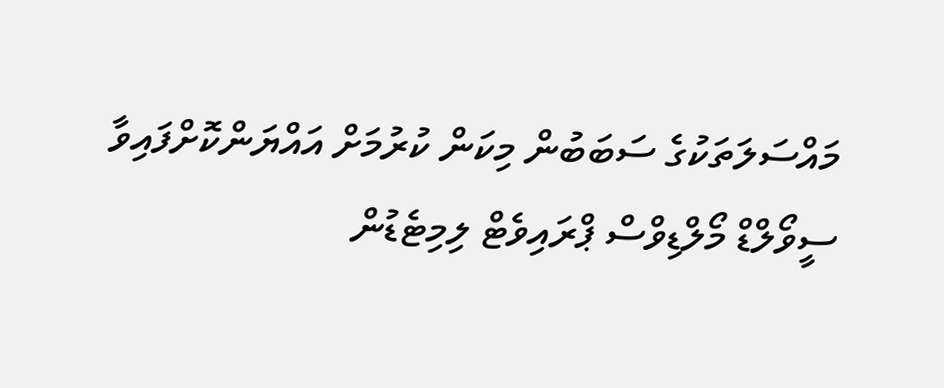މައްސަލަތަކުގެ ސަބަބުން މިކަން ކުރުމަށް އައްޔަންކޮށްފައިވާ ސީވޯލްޑް މޯލްޑިވްސް ޕްރައިވެޓް ލިމިޓެޑުން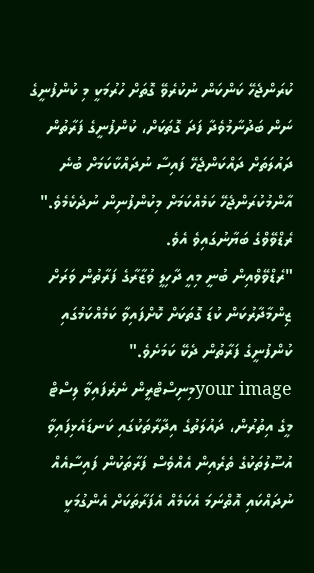ކުރަންޖެހޭ ކަންކަން ނުކުރެވޭ ގޮތަށް ހުރުމަކީ މި ކުންފުނީގެ ނަން ބަދުނާމުވެދާ ފަދަ ގޮތަކަށް، ކުންފުނީގެ ފަރާތުން ދައުލަތަށް ދައްކަންޖެހޭ ފައިސާ ނުދައްކާކަމަށް ބުނެ އާންމުކުރަންޖެހޭ ކަމެއްކަމަށް މިކުންފުނިން ނުދެކެމެވެ." ރެޑްވޭވްގެ ބަޔާނުގައިވެ އެވެ.
"ރެޑްވޭވްއިން ބުނީ މިއީ ދާހިލީ ވުޒާރާގެ ފަރާތުން ވަރަށް ޒިންމާދާރުކަން ކުޑަ ގޮތަކަށް ކޮށްފައިވާ ކަމެއްކަމުގައި ކުންފުނީގެ ފަރާތުން ދެކޭ ކަމަށެވެ."
your imageމިނިސްޓްރީން ނެރެފައިވާ ލިސްޓް
މީގެ އިތުރުން، ދައުލަތުގެ އިދާރާތަކުގައި ކަނޑައެޅިފައިވާ އުސޫލުތަކުގެ ތެރެއިން އެއްވެސް ފަރާތަކުން ފައިސާއެއް ނުދައްކައި އޮތްނަމަ އެކަމެއް އެފަރާތަކަށް އެންގުމަކީ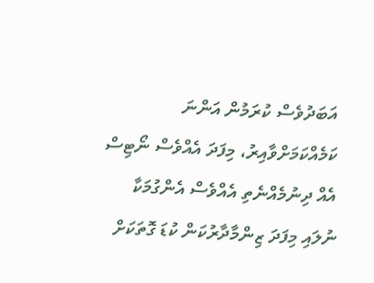އަބަދުވެސް ކުރަމުން އަންނަ ކަމެއްކަމަށްވާއިރު، މިފަދަ އެއްވެސް ނޯޓިސް އެއް ދިނުމެއްނެތި އެއްވެސް އެންގުމަކާ ނުލައި މިފަދަ ޒިންމާދާރުކަން ކުޑަ ގޮތަކަށް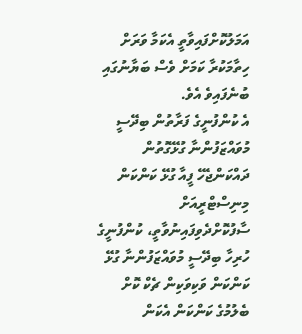އަމަލުކޮށްފައިވާތީ އެކަމާ ވަރަށް ހިތާމަކުރާ ކަމަށް ވެސް ބަޔާނުގައި ބުނެފައިވެ އެވެ.
އެ ކުންފުނީގެ ފަރާތުން ބިދޭސީ މުވައްޒަފުންނާ ގުޅޭގޮތުން ދައްކަންޖެހޭ ފީއާ ގުޅޭ ކަންކަން މިނިސްޓްރީއަށް ސާފުކޮށްދެވިފައިނުވާތީ، ކުންފުނީގެ ހުރިހާ ބިދޭސީ މުވައްޒަފުންނާ ގުޅޭ ކަންކަން ވަކިވަކިން ޗެކް ކޮށް ބެލުމުގެ ކަންކަން އެކަން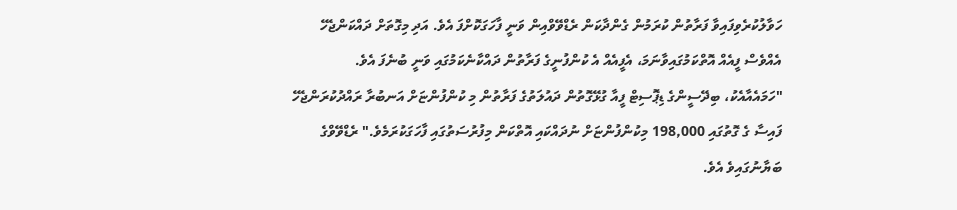ހަވާލުކުރެވިފައިވާ ފަރާތުން ކުރަމުން ގެންދާކަން ރެޑްވޭވްއިން ވަނީ ފާހަގަކޮށްފަ އެވެ. އަދި މިގޮތަށް ދައްކަންޖެހޭ އެއްވެސް ފީއެއް އޮތްކަމުގައިވާނަމަ، އެފީއެއް އެ ކުންފުނީގެ ފަރާތުން ދައްކާނެކަމުގައި ވަނީ ބުނެފަ އެވެ.
"ހަމައެއާއެކު، ބިދޭސީންގެ ޑިޕޮސިޓް ފީއާ ގުޅޭގޮތުން ދައުލަތުގެ ފަރާތުން މި ކުންފުންޏަށް އަނބުރާ ރައްދުކުރަންޖެހޭ ފައިސާ ގެ ގޮތުގައި 198,000 މިކުންފުންޏަށް ނުދައްކައި އޮތްކަން މިފުރުސަތުގައި ފާހަގަކުރަމެވެ." ރެޑްވޭވްގެ ބަޔާނުގައިވެ އެވެ.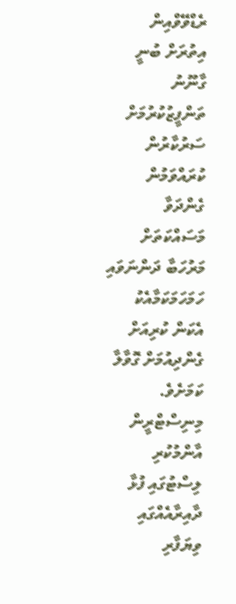ރެޑްވޭވްއިން އިތުރަށް ބުނީ ގާނޫނު ތަންފީޒުކުރުމަށް ސަރުކާރުން ކުރައްވަމުން ގެންދަވާ މަސައްކަތަށް މަރުހަބާ ދަންނަވައި ހަމަހަމަކަމާއެކު އެކަން ކުރިއަށް ގެންދިއުމަށް ގޮވާލާ ކަމަށެވެ.
މިނިސްޓްރީން އާންމުކުރި ލިސްޓުގައި ފުޅާ ދާއިރާއެއްގައި ވިޔަފާރި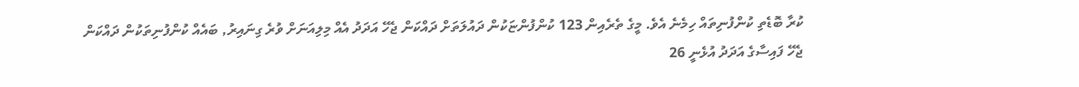ކުރާ ބޮޑެތި ކުންފުނިތައް ހިމެނެ އެވެ. މީގެ ތެރެއިން 123 ކުންފުންޏަކުން ދައުލަތަށް ދައްކަން ޖެހޭ އަދަދު އެއް މިލިއަނަށް ވުރެ ގިނައިރު, ބައެއް ކުންފުނިތަކުން ދައްކަން ޖެހޭ ފައިސާގެ އަދަދު އުޅެނީ 26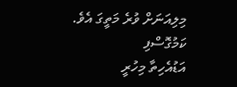މިލިއަނަށް ވުރެ މަތީގަ އެވެ.
ކަމުގޮސްފި
އަޑުއެހިތާ މިހުރީ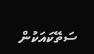ސަތޭކައަކުން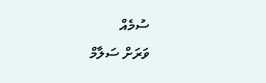ސުމެއް
ވަރަށް ސަލާމް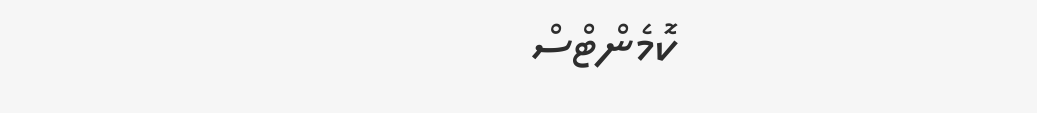ކޮމެންޓްސް